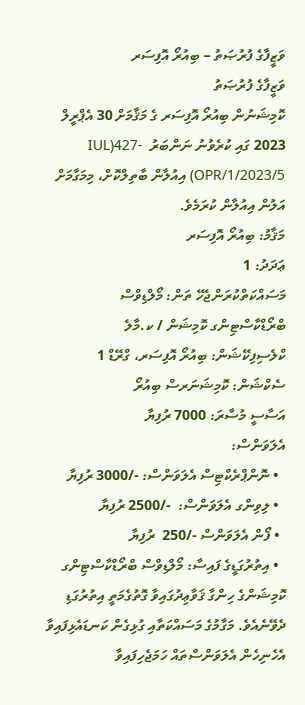ވަޒީފާގެ ފުރުޞަތު – ބިއުރޯ އޮފިސަރ
ވަޒީފާގެ ފުރުޞަތު
ކޮމިޝަނުން ބިއުރޯ އޮފިސަރ ގެ މަޤާމަށް 30 އެޕްރީލް 2023 ގައި ކުރެވުނު ނަންބަރު  IUL)427-OPR/1/2023/5) އިއުލާން ބާތިލްކޮށް، މިމަގާމަށް އަލުން އިއުލާން ކުރަމެވެ.
މަޤާމު: ބިއުރޯ އޮފިސަރ
ޢަދަދު: 1
މަސައްކަތްކުރަންޖެހޭ ތަން: މޯލްޑިވްސް ބްރޯޑްކާސްޓިންގ ކޮމިޝަން / ކ.މާލެ
ކްލެސިފިކޭޝަން: ބިއުރޯ އޮފިސަރ، ގްރޭޑް 1
ސެކްޝަން: ކޮމިޝަނަރސް ބިއުރޯ
އަސާސީ މުސާރަ: 7000 ރުފިޔާ
އެލަވަންސް:
  • ނޮންޕްރެކްޓިސް އެލަވަންސް: -/3000 ރުފިޔާ
  • ލިވިންގ އެލަވަންސް:  -/2500 ރުފިޔާ
  • ފޯން އެލަވަންސް -/250  ރުފިޔާ
  • އިތުރުގަޑީގެ ފައިސާ: މޯލްޑިވްސް ބްރޯޑްކާސްޓިންގ ކޮމިޝަންގެ ހިންގާ ޤަވާޢިދުގައިވާ ގޮތުގެމަތީ އިތުރުގަޑި ދެވޭނެއެވެ. މަގާމުގެ މަސައްކަތާއި ގުޅިގެން ކަނޑައެޅިފައިވާ އެހެނިހެން އެލަވަންސްތައް ހަމަޖެހިފައިވާ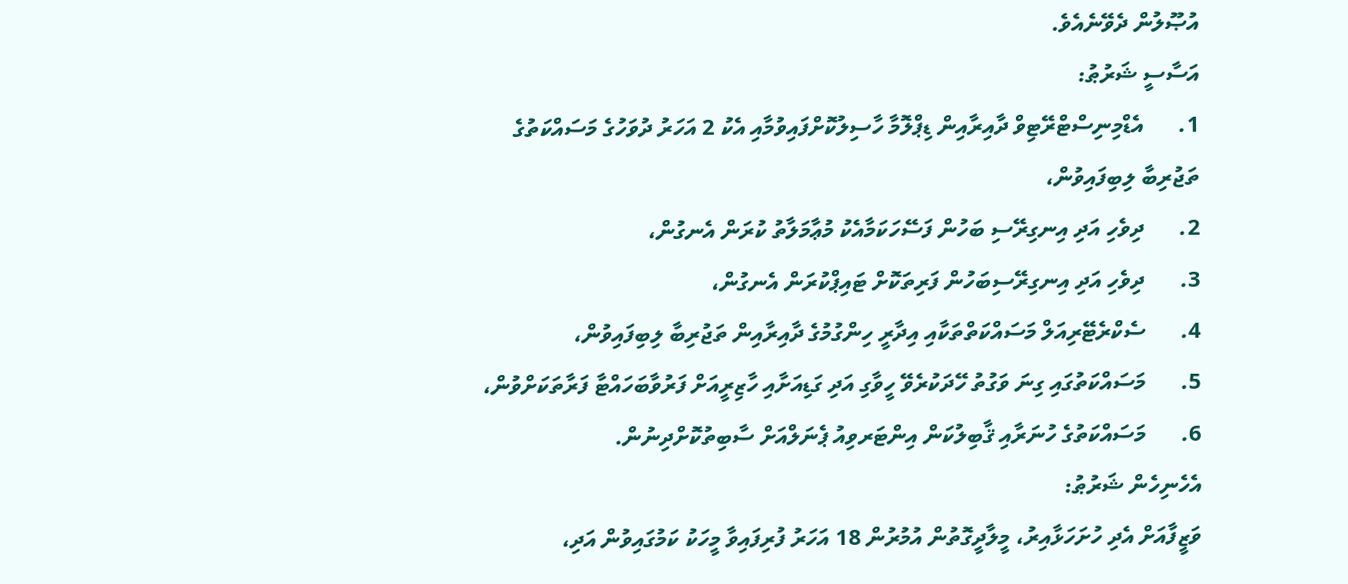އުޞޫލުން ދެވޭނެއެވެ.
އަސާސީ ޝަރުޠު:
1.      އެޑްމިނިސްޓްރޭޓިވް ދާއިރާއިން ޑިޕްލޮމާ ހާސިލުކޮށްފައިވުމާއި އެކު 2 އަހަރު ދުވަހުގެ މަސައްކަތުގެ ތަޖުރިބާ ލިބިފައިވުން،
2.      ދިވެހި އަދި އިނގިރޭސި ބަހުން ފަސޭހަކަމާއެކު މުޢާމަލާތު ކުރަން އެނގުން،
3.      ދިވެހި އަދި އިނގިރޭސިބަހުން ފަރިތަކޮށް ޓައިޕްކުރަން އެނގުން،
4.      ސެކްރެޓޭރިއަލް މަސައްކަތްތަކާއި އިދާރީ ހިންގުމުގެ ދާއިރާއިން ތަޖުރިބާ ލިބިފައިވުން،
5.      މަސައްކަތުގައި ގިނަ ވަގުތު ހޭދަކުރެވޭ ހީވާގި އަދި ގަޑިއަށާއި ހާޒިރީއަށް ފަރުވާބަހައްޓާ ފަރާތަކަށްވުން،
6.      މަސައްކަތުގެ ހުނަރާއި ޤާބިލުކަން އިންޓަރވިއު ޕެނަލްއަށް ސާބިތުކޮށްދިނުން.
އެހެނިހެން ޝަރުޠު:
ވަޒީފާއަށް އެދި ހުށަހަޅާއިރު، މީލާދީގޮތުން އުމުރުން 18 އަހަރު ފުރިފައިވާ މީހަކު ކަމުގައިވުން އަދި،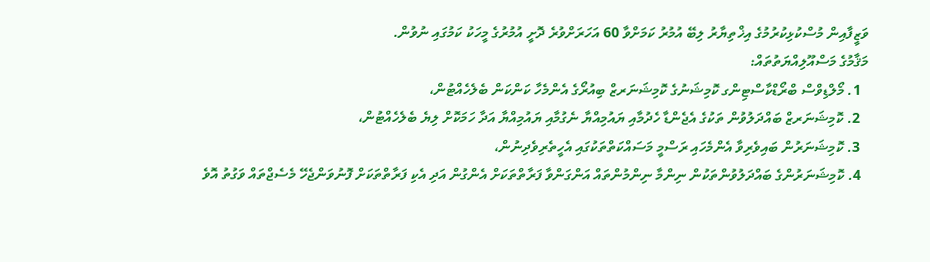ވަޒީފާއިން މުސްކުޅިކުރުމުގެ އިޚްތިޔާރު ލިބޭ އުމުރު ކަމަށްވާ 60 އަހަރަށްވުރެ ދޮށީ އުމުރުގެ މީހަކު ކަމުގައި ނުވުން.
މަޤާމުގެ މަސްއޫލިއްޔަތުތައް:
  1. މޯލްޑިވްސް ބްރޯޑްކާސްޓިންގ ކޮމިޝަނުގެ ކޮމިޝަނަރޒް ބިއުރޯގެ އެންމެހާ ކަންކަން ބެލެހެއްޓުން،
  2. ކޮމިޝަނަރޒް ބައްދަލުވުން ތަކުގެ އެޖެންޑާ ހެދުމާއި ޔައުމިއްޔާ ނެގުމާއި ޔައުމިއްޔާ އަދާ ހަމަކޮށް ލިޔެ ބެލެހެއްޓުން،
  3. ކޮމިޝަނަރުން ބައިވެރިވާ އެންމެހައި ރަސްމީ މަސައްކަތްތަކުގައި އެހީތެރިވެދިނުން،
  4. ކޮމިޝަނަރުންގެ ބައްދަލުވުންތަކުން ނިންމާ ނިންމުންތައް އަންގަންވާ ފަރާތްތަކަށް އެންގުން އަދި އެކި ފަރާތްތަކަށް ފޮނުވަންޖެހޭ މެސެޖްތައް ވަގުތު އޮވެ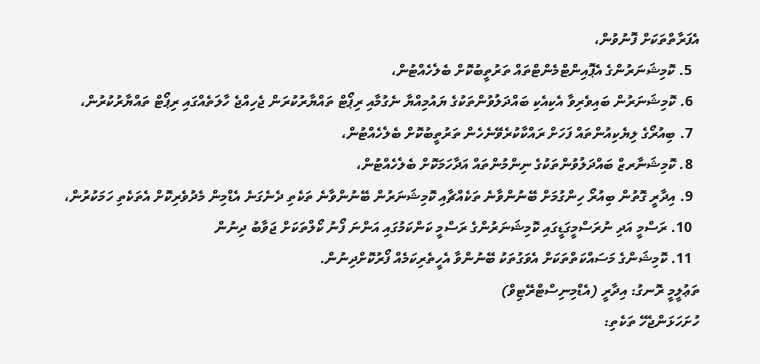އެފަރާތްތަކަށް ފޮނުވުން،
  5. ކޮމިޝަނަރުންގެ އެޕޮއިންޓްމެންޓްތައް ތަރުތީބުކޮށް ބެލެހެއްޓުން،
  6. ކޮމިޝަނަރުން ބައިވެރިވާ އެކިއެކި ބައްދަލުވުންތަކުގެ ޔައުމިއްޔާ ނެގުމާއި ރިޕޯޓް ތައްޔާރުކުރަން ޖެހިއްޖެ ހާލަތެއްގައި ރިޕޯޓް ތައްޔާރުކުރުން،
  7. ބިއުރޯގެ ލިޔެކިއުންތައް ފަހަށް ރައްކާކުރެވޭނެހެން ތަރުތީބުކޮށް ބެލެހެއްޓުން،
  8. ކޮމިޝަނާރޒް ބައްދަލުވުންތަކުގެ ނިންމުންތައް އަދާހަމަކޮށް ބެލެހެއްޓުން،
  9. އިދާރީ ގޮތުން ބިއުރޯ ހިންގުމަށް ބޭނުންވާނެ ތަކެއްޗާއި ކޮމިޝަނަރުން ބޭނުންވާނެ ތަކެތި ދެނެގަނެ އެޑްމިން މެދުވެރިކޮށް އެތަކެތި ހަމަކުރުން،
  10. ރަސްމީ އަދި ނުރަސްމީގަޑީގައި ކޮމިޝަނަރުންގެ ރަސްމީ ކަންކަމުގައި އަންނަ ފޯނު ކޯލްތަކަށް ޖަވާބު ދިނުން
  11. ކޮމިޝަންގެ މަސައްކަތްތަކަށް އެވަގުތަކު ބޭނުންވާ އެހީތެރިކަމެއް ފޯރުކޮށްދިނުން.
ތަޢުލީމީ ރޮނގު: އިދާރީ (އެޑްމިނިސްޓްރޭޓިވް)
ހުށަހަޅަންޖެހޭ ތަކެތި: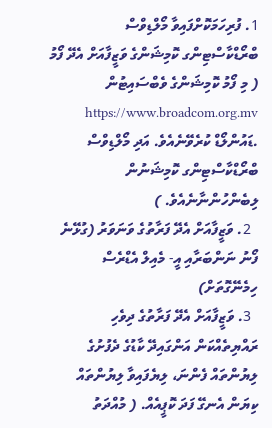1. ފުރިހަމަކޮށްފައިވާ މޯލްޑިވްސް ބްރޯޑްކާސްޓިންގ ކޮމިޝަންގެ ވަޒީފާއަށް އެދޭ ފޯމު ( މި ފޯމު ކޮމިޝަންގެ ވެބްސައިޓުން https://www.broadcom.org.mv .ޑައުންލޯޑް ކުރެވޭނެއެވެ. އަދި މޯލްޑިވްސް ބްރޯޑްކާސްޓިންގ ކޮމިޝަނުން ލިބެންހުންނާނެއެވެ. )
  2. ވަޒީފާއަށް އެދޭ ފަރާތުގެ ވަނަވަރު (ގުޅޭނެ ފޯނު ނަންބަރާއި އީ- މެއިލް އެޑްރެސް ހިމެނޭގޮތަށް)
  3. ވަޒީފާއަށް އެދޭ ފަރާތުގެ ދިވެހި ރައްޔިތެއްކަން އަންގައިދޭ ކާޑުގެ ދެފުށުގެ ލިޔުންތައް ފެންނަ، ލިޔެފައިވާ ލިޔުންތައް ކިޔަން އެނގޭ ފަދަ ކޮޕީއެއް. ( މުއްދަތު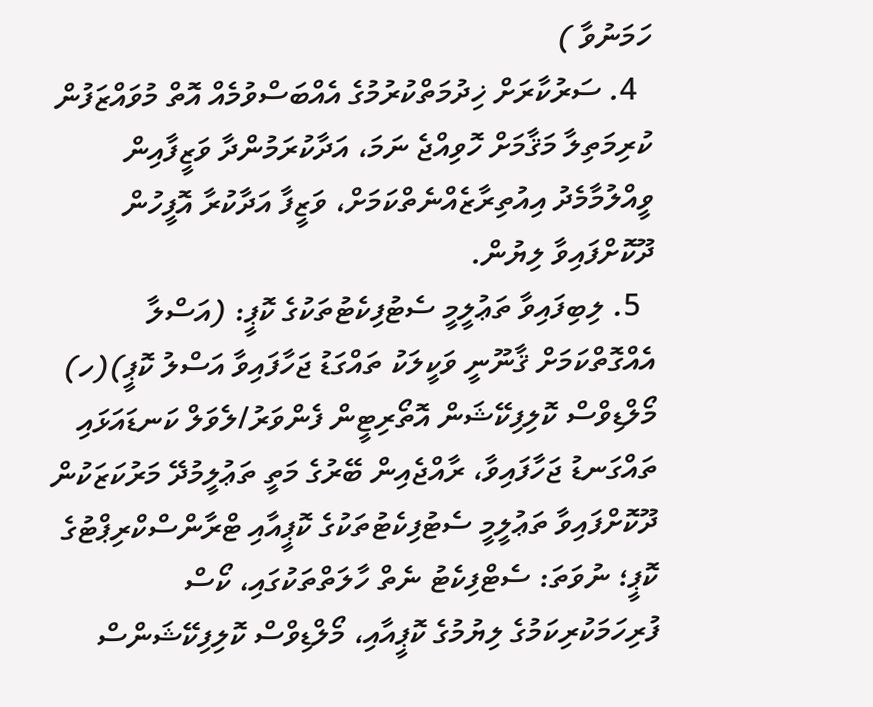ހަމަނުވާ )
  4. ސަރުކާރަށް ޚިދުމަތްކުރުމުގެ އެއްބަސްވުމެއް އޮތް މުވައްޒަފުން ކުރިމަތިލާ މަޤާމަށް ހޮވިއްޖެ ނަމަ، އަދާކުރަމުންދާ ވަޒީފާއިން ވީއްލުމާމެދު އިއުތިރާޒެއްނެތްކަމަށް، ވަޒީފާ އަދާކުރާ އޮފީހުން ދޫކޮށްފައިވާ ލިޔުން.
  5. ލިބިފައިވާ ތަޢުލީމީ ސެޓުފިކެޓުތަކުގެ ކޮޕީ: (އަސްލާ އެއްގޮތްކަމަށް ޤާނޫނީ ވަކީލަކު ތައްގަޑު ޖަހާފައިވާ އަސްލު ކޮޕީ)(ހ) މޯލްޑިވްސް ކޮލިފިކޭޝަން އޮތޯރިޓީން ފެންވަރު/ލެވަލް ކަނޑައަޅައި ތައްގަނޑު ޖަހާފައިވާ، ރާއްޖެއިން ބޭރުގެ މަތީ ތަޢުލީމުދޭ މަރުކަޒަކުން ދޫކޮށްފައިވާ ތަޢުލީމީ ސެޓުފިކެޓުތަކުގެ ކޮޕީއާއި ޓްރާންސްކްރިޕްޓުގެ ކޮޕީ؛ ނުވަތަ: ސެޓްފިކެޓު ނެތް ހާލަތްތަކުގައި، ކޯސް ފުރިހަމަކުރިކަމުގެ ލިޔުމުގެ ކޮޕީއާއި، މޯލްޑިވްސް ކޮލިފިކޭޝަންސް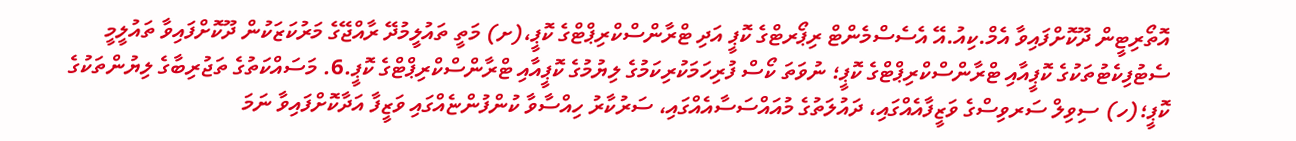އޮތޯރިޓީން ދޫކޮށްފައިވާ އެމް.ކިއު.އޭ އެސެސްމެންޓް ރިޕޯރޓްގެ ކޮޕީ އަދި ޓްރާންސްކްރިޕްޓްގެ ކޮޕީ،(ށ) މަތީ ތައުލީމުދޭ ރާއްޖޭގެ މަރުކަޒަކުން ދޫކޮށްފައިވާ ތައުލީމީ ސެޓުފިކެޓުތަކުގެ ކޮޕީއާއި ޓްރާންސްކްރިޕްޓްގެ ކޮޕީ؛ ނުވަތަ ކޯސް ފުރިހަމަކުރިކަމުގެ ލިޔުމުގެ ކޮޕީއާއި ޓްރާންސްކްރިޕްޓްގެ ކޮޕީ.6. މަސައްކަތުގެ ތަޖުރިބާގެ ލިޔުންތަކުގެ ކޮޕީ؛(ހ) ސިވިލް ސަރވިސްގެ ވަޒީފާއެއްގައި، ދައުލަތުގެ މުއައްސަސާއެއްގައި، ސަރުކާރު ހިއްސާވާ ކުންފުންޏެއްގައި ވަޒީފާ އަދާކޮށްފައިވާ ނަމަ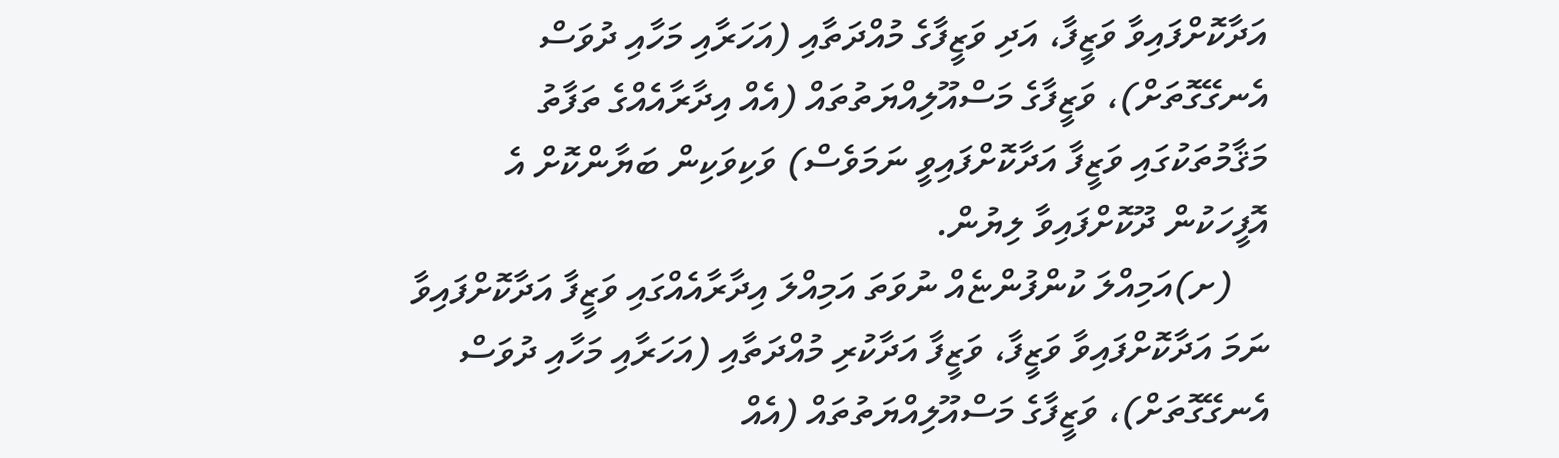އަދާކޮށްފައިވާ ވަޒީފާ، އަދި ވަޒީފާގެ މުއްދަތާއި (އަހަރާއި މަހާއި ދުވަސް އެނގޭގޮތަށް)، ވަޒީފާގެ މަސްއޫލިއްޔަތުތައް (އެއް އިދާރާއެއްގެ ތަފާތު މަޤާމުތަކުގައި ވަޒީފާ އަދާކޮށްފައިވީ ނަމަވެސް) ވަކިވަކިން ބަޔާންކޮށް އެ އޮފީހަކުން ދޫކޮށްފައިވާ ލިޔުން.
    (ށ)އަމިއްލަ ކުންފުންޏެއް ނުވަތަ އަމިއްލަ އިދާރާއެއްގައި ވަޒީފާ އަދާކޮށްފައިވާ ނަމަ އަދާކޮށްފައިވާ ވަޒީފާ، ވަޒީފާ އަދާކުރި މުއްދަތާއި (އަހަރާއި މަހާއި ދުވަސް އެނގޭގޮތަށް)، ވަޒީފާގެ މަސްއޫލިއްޔަތުތައް (އެއް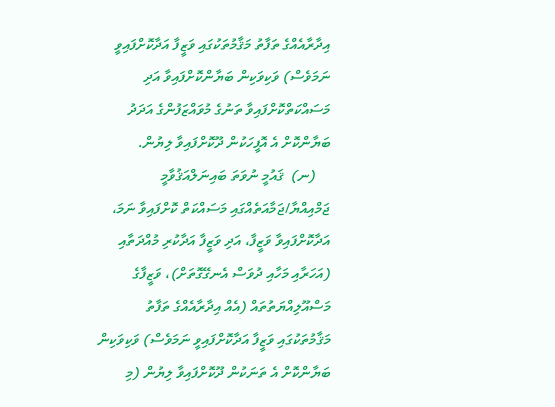އިދާރާއެއްގެ ތަފާތު މަޤާމުތަކުގައި ވަޒީފާ އަދާކޮށްފައިވީ ނަމަވެސް) ވަކިވަކިން ބަޔާންކޮށްފައިވާ އަދި މަސައްކަތްކޮށްފައިވާ ތަނުގެ މުވައްޒަފުންގެ އަދަދު ބަޔާންކޮށް އެ އޮފީހަކުން ދޫކޮށްފައިވާ ލިޔުން.
    (ނ)  ޤައުމީ ނުވަތަ ބައިނަލްއަޤުވާމީ ޖަމްއިއްޔާ/ޖަމާއަތެއްގައި މަސައްކަތް ކޮށްފައިވާ ނަމަ، އަދާކޮށްފައިވާ ވަޒީފާ، އަދި ވަޒީފާ އަދާކުރި މުއްދަތާއި (އަހަރާއި މަހާއި ދުވަސް އެނގޭގޮތަށް)، ވަޒީފާގެ މަސްއޫލިއްޔަތުތައް (އެއް އިދާރާއެއްގެ ތަފާތު މަޤާމުތަކުގައި ވަޒީފާ އަދާކޮށްފައިވީ ނަމަވެސް) ވަކިވަކިން ބަޔާންކޮށް އެ ތަނަކުން ދޫކޮށްފައިވާ ލިޔުން (މި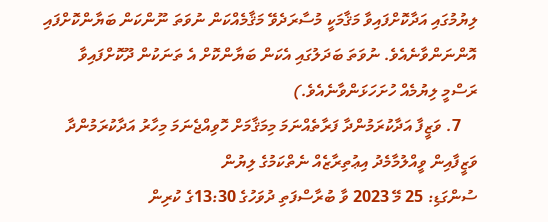ލިޔުމުގައި އަދާކޮށްފައިވާ މަޤާމަކީ މުސާރަދެވޭ މަޤާމެއްކަން ނުވަތަ ނޫންކަން ބަޔާންކޮށްފައި އޮންނަންވާނެއެވެ. ނުވަތަ ބަދަލުގައި އެކަން ބަޔާންކޮށް އެ ތަނަކުން ދޫކޮށްފައިވާ ރަސްމީ ލިޔުމެއް ހުށަހަޅަންވާނެއެވެ.)
    7. ވަޒީފާ އަދާކުރަމުންދާ ފަރާތެއްނަމަ މިމަޤާމަށް ހޮވިއްޖެނަމަ މިހާރު އަދާކުރަމުންދާ ވަޒީފާއިން ވީއްލުމާމެދު އިޢުތިރާޒެއް ނެތްކަމުގެ ލިޔުން
ސުންގަޑި: 25 މޭ 2023 ވާ ބުރާސްފަތި ދުވަހުގެ 13:30ގެ ކުރިން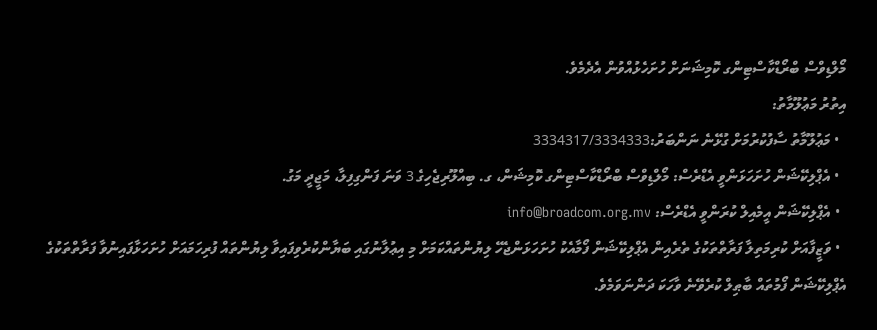މޯލްޑިވްސް ބްރޯޑްކާސްޓިންގ ކޮމިޝަނަށް ހުށަހެޅުއްވުން އެދެމެވެ.
އިތުރު މަޢުލޫމާތު:
  • މަޢުލޫމާތު ސާފުކުރުމަށް ގުޅޭނެ ނަންބަރު:3334317/3334333
  • އެޕްލިކޭޝަން ހުށަހަޅަންވީ އެޑްރެސް: މޯލްޑިވްސް ބްރޯޑްކާސްޓިންގ ކޮމިޝަން، ގ. ބިއްލޫރިޖެހިގެ 3 ވަނަ ފަންގިފިލާ، މަޖީދީ މަގު.
  • އެޕްލިކޭޝަން އީމެއިލް ކުރަންވީ އެޑްރެސް: info@broadcom.org.mv
  • ވަޒީފާއަށް ކުރިމަތިލާ ފަރާތްތަކުގެ ތެރެއިން އެޕްލިކޭޝަން ފޯމާއެކު ހުށަހަޅަންޖެހޭ ލިޔުންތައްކަމަށް މި އިޢުލާނުގައި ބަޔާންކުރެވިފައިވާ ލިޔުންތައް ފުރިހަމައަށް ހުށަހަޅާފައިނުވާ ފަރާތްތަކުގެ އެޕްލިކޭޝަން ފޯމުތައް ބާޠިލް ކުރެވޭނެ ވާހަކަ ދަންނަވަމެވެ.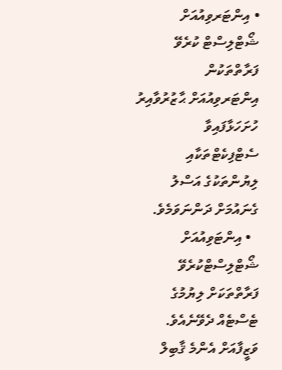• އިންޓަރވިއުއަށް ޝޯޓްލިސްޓް ކުރެވޭ ފަރާތްތަކުން އިންޓަރވިއުއަށް ޙާޒުރުވާއިރު ހުށަހަޅާފައިވާ ސެޓްފިކެޓްތަކާއި ލިޔުންތަކުގެ އަސްލު ގެނައުމަށް ދަންނަވަމެވެ.
  • އިންޓަވިއުއަށް ޝޯޓްލިސްޓްކުރެވޭ ފަރާތްތަކަށް ލިޔުމުގެ ޓެސްޓެއް ދެވޭނެއެވެ.
ވަޒީފާއަށް އެންމެ ޤާބިލް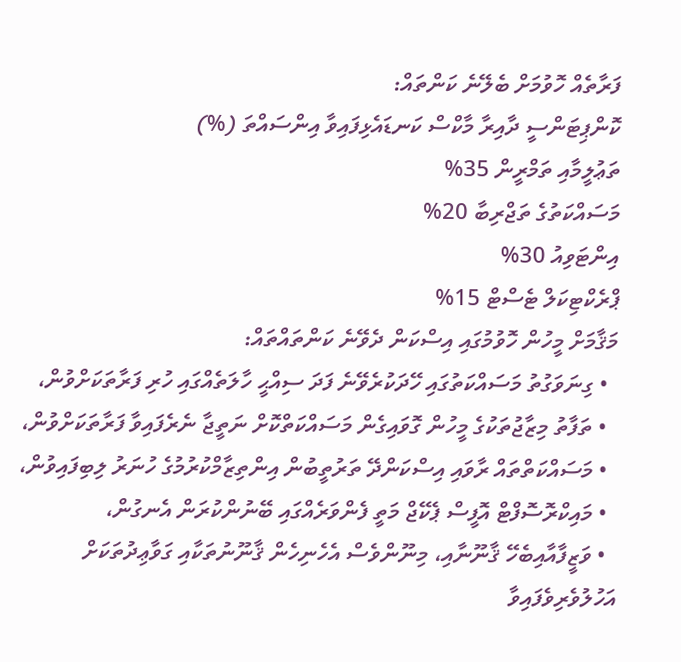ފަރާތެއް ހޮވުމަށް ބެލޭނެ ކަންތައް:
ކޮންޕިޓަންސީ ދާއިރާ މާކްސް ކަނޑައެޅިފައިވާ އިންސައްތަ (%)
ތަޢުލީމާއި ތަމްރީން 35%
މަސައްކަތުގެ ތަޖްރިބާ 20%
އިންޓަވިއު 30%
ޕްރެކްޓިކަލް ޓެސްޓް 15%
މަޤާމަށް މީހުން ހޮވުމުގައި އިސްކަން ދެވޭނެ ކަންތައްތައް:
  • ގިނަވަގުތު މަސައްކަތުގައި ހޭދަކުރެވޭނެ ފަދަ ސިއްޙީ ހާލަތެއްގައި ހުރި ފަރާތަކަށްވުން،
  • ތަފާތު މިޒާޖުތަކުގެ މީހުން ގޮވައިގެން މަސައްކަތްކޮށް ނަތީޖާ ނެރެފައިވާ ފަރާތަކަށްވުން،
  • މަސައްކަތްތައް ރާވައި އިސްކަންދޭ ތަރުތީބުން އިންތިޒާމްކުރުމުގެ ހުނަރު ލިބިފައިވުން،
  • މައިކްރޮސޮފްޓް އޮފީސް ޕެކޭޖް މަތީ ފެންވަރެއްގައި ބޭނުންކުރަން އެނގުން،
  • ވަޒީފާއާއިބެހޭ ޤާނޫނާއި، މިނޫންވެސް އެހެނިހެން ޤާނޫނުތަކާއި ގަވާޢިދުތަކަށް އަހުލުވެރިވެފައިވާ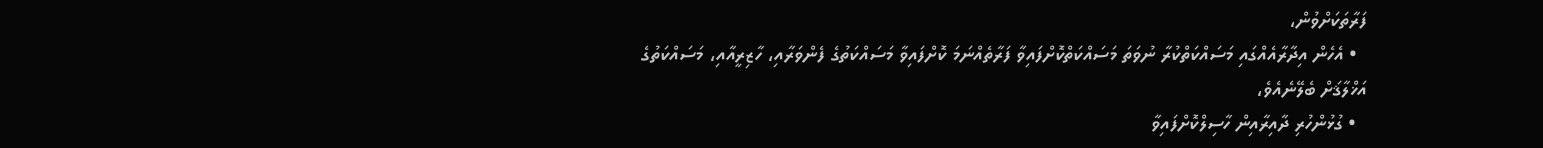ފަރާތަކަށްވުން،
  • އެހެން އިދާރާއެއްގައި މަސައްކަތްކުރާ ނުވަތަ މަސައްކަތްކޮށްފައިވާ ފަރާތެއްނަމަ ކޮށްފައިވާ މަސައްކަތުގެ ފެންވަރާއި، ހާޒިރީއާއި، މަސައްކަތުގެ އަޚްލާޤަށް ބެލޭނެއެވެ،
  • ގުޅުންހުރި ދާއިރާއިން ހާސިލްކޮށްފައިވާ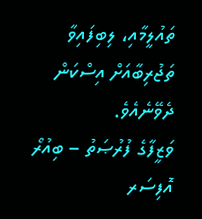ތައުލީމާއި، ލިބިފައިވާ ތަޖުރިބާއަށް އިސްކަން ދެވޭނެއެވެ.
ވަޒީފާގެ ފުރުޞަތު – ބިއުރޯ އޮފިސަރ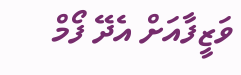ވަޒީފާއަށް އެދޭ ފޯމް